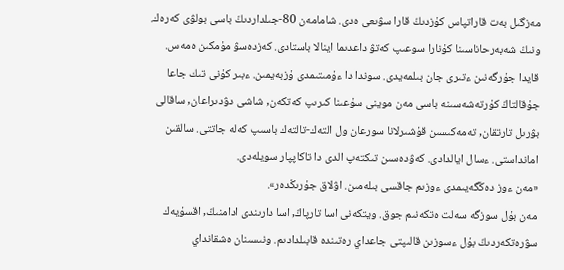مەزگىل بەت قاراتپاس كۇزدىڭ قارا سۋىعى ەدى. شامامەن 80-جىلداردىڭ باسى بولۋى كەرەك. ونىڭ شەبەرحاناسىنا كۇنارا سوعىپ كەتۋ داعدىما اينالا باستادى. كەزدەسۋ مۇمكىن ەمەس. قايدا جۇرگەنىن ءتىرى جان بىلمەيدى. سوندا دا ءۇمىتىمدى ۇزبەيمىن. ءبىر كۇنى تىك جاعا جۇقالتاڭ كۇرتەشەسىنە باسى مەن موينى سۇعىنا كىرىپ كەتكەن, شاشى دۋدىراعان, ساقالى بۋرىل تارتقان, تەمەكىسىن قۇشىرلانا سورعان ول التەك-تالتەك باسىپ كەلە جاتتى. سالقىن امانداستى. ءسال ايالدادى. كەۋدەسىن تىكتەپ الدى دا تاكاپپار سويلەدى.
«مەن ءوز دەڭگەيىمدى ءوزىم جاقسى بىلەمىن. اۋلاق جۇرىڭدەر».
مەن بۇل سوزگە سەلت ەتكەنىم جوق. ويتكەنى اسا تارپاڭ, اسا دارىندى ادامنىڭ, اقسۇيەك سۋرەتكەردىڭ بۇل ءسوزىن قالىپتى جاعداي رەتىندە قابىلدادىم. ونىسىنان ەشقانداي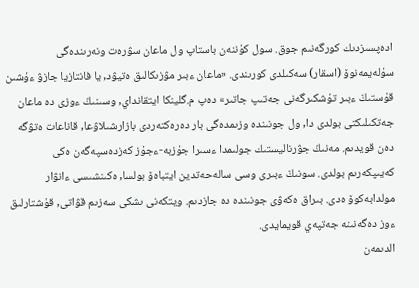ادەپسىزدىك كورگەنىم جوق. سول كۇننەن باستاپ ول ماعان سۋرەت ونەرىندەگى سۇلەيمەنوۆ (اسقار) سەكىلدى كورىندى. «ماعان ءبىر مۋزىكالىق ەتيۋد, يا فانتازيا جازۋ ءۇشىن قۇستىڭ ءبىر تۇشكىرگەنى جەتىپ جاتىر» دەپ م.گلينكا ايتقانداي, وسىنىڭ ءوزى دە ماعان جەتكىلىكتى بولدى دا, ول جونىندە وزىمدەگى بار دەرەكتەردى بازارشىلاۋعا, قاناعات ەتۋگە دەن قويدىم. مەنىڭ جۋرناليستىك جولىمدا ءسىرا جۇزبە-ءجۇز كەزدەسپەگەن ەكى كەيىپكەرىم بولدى. سونىڭ ءبىرى وسى سالەحەتدين ايتباەۆ بولسا, ەكىنشىسى ءانۋار مولدابەكوۆ ەدى. بىراق ەكەۋى جونىندە دە جازدىم. ويتكەنى ىشكى سەزىم قۋاتى, قۇشتارلىق ءوز دەگەنىنە جەتپەي قويمايدى.
الدىمەن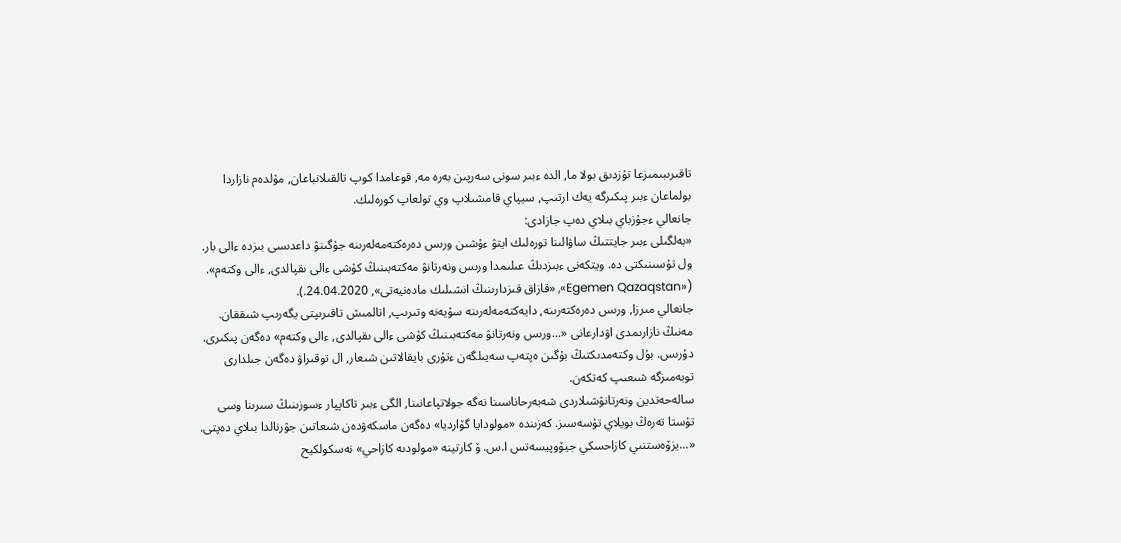تاقىرىبىمىزعا تۇزدىق بولا ما, الدە ءبىر سونى سەرپىن بەرە مە, قوعامدا كوپ تالقىلانباعان, مۇلدەم نازاردا بولماعان ءبىر پىكىرگە يەك ارتىپ, سيپاي قامشىلاپ وي تولعاپ كورەلىك.
جانعالي ءجۇزباي بىلاي دەپ جازادى:
«بەلگىلى ءبىر جايتتىڭ ساۋالىنا تورەلىك ايتۋ ءۇشىن ورىس دەرەكتەمەلەرىنە جۇگىنۋ داعدىسى بىزدە ءالى بار. ول تۇسىنىكتى دە. ويتكەنى ءبىزدىڭ عىلىمدا ورىس ونەرتانۋ مەكتەبىنىڭ كۇشى ءالى ىقپالدى, ءالى وكتەم». («Egemen Qazaqstan», «قازاق قىزدارىنىڭ انشىلىك مادەنيەتى», 24.04.2020.).
جانعالي مىرزا, ورىس دەرەكتەرىنە, دايەكتەمەلەرىنە سۇيەنە وتىرىپ, اتالمىش تاقىرىپتى يگەرىپ شىققان. مەنىڭ نازارىمدى اۋدارعانى «...ورىس ونەرتانۋ مەكتەبىنىڭ كۇشى ءالى ىقپالدى, ءالى وكتەم» دەگەن پىكىرى. دۇرىس. بۇل وكتەمدىكتىڭ بۇگىن ەپتەپ سەيىلگەن ءتۇرى بايقالاتىن شىعار, ال توقىراۋ دەگەن جىلدارى توبەمىزگە شىعىپ كەتكەن.
سالەحەتدين ونەرتانۋشىلاردى شەبەرحاناسىنا نەگە جولاتپاعانىنا, الگى ءبىر تاكاپپار ءسوزىنىڭ سىرىنا وسى تۇستا تەرەڭ بويلاي تۇسەسىز. كەزىندە «مولودايا گۆارديا» دەگەن ماسكەۋدەن شىعاتىن جۋرنالدا بىلاي دەپتى.
«...يزۆەستنىي كازاحسكي جيۆوپيسەتس ا.س. ۆ كارتينە «مولودىە كازاحي» نەسكولكيح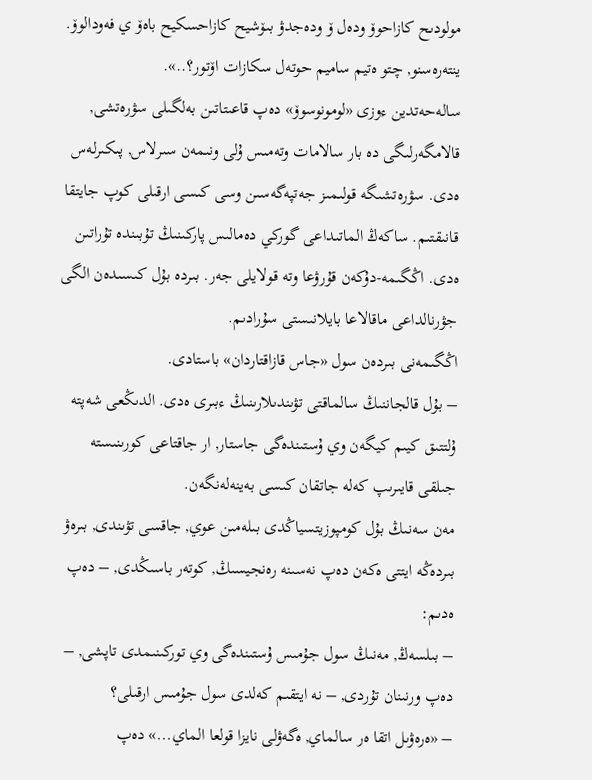مولودىح كازاحوۆ ودەل ۆ ودەجدۋ بىۆشيح كازاحسكيح باەۆ ي فەودالوۆ. ينتەرەسنو, چتو ەتيم ساميم حوتەل سكازات اۆتور؟..».
سالەحەتدين ءوزى «لومونوسوۆ» دەپ قاعىتاتىن بەلگىلى سۋرەتشى, قالامگەرلىگى دە بار سالامات وتەمىس ۇلى ونىمەن سىرلاس, پىكىرلەس ەدى. سۋرەتشىگە قولىمىز جەتپەگەسىن وسى كىسى ارقىلى كوپ جايتقا قانىقتىم. ساكەڭ الماتىداعى گوركي دەمالىس پاركىنىڭ تۇبىندە تۇراتىن ەدى. اڭگىمە-دۇكەن قۇرۋعا وتە قولايلى جەر. بىردە بۇل كىسىدەن الگى جۋرنالداعى ماقالاعا بايلانىستى سۇرادىم.
اڭگىمەنى بىردەن سول «جاس قازاقتاردان» باستادى.
– بۇل قالجاننىڭ سالماقتى تۋىندىلارىنىڭ ءبىرى ەدى. الدىڭعى شەپتە ۇلتتىق كيىم كيگەن وي ۇستىندەگى جاستار, ار جاقتاعى كورىنىستە جىلقى قايىرىپ كەلە جاتقان كىسى بەينەلەنگەن.
مەن سەنىڭ بۇل كومپوزيتسياڭدى بىلەمىن عوي, جاقسى تۋىندى, بىرەۋ بىردەڭە ايتتى ەكەن دەپ نەسىنە رەنجيسىڭ, كوتەر باسىڭدى, – دەپ ەدىم:
– بىلسەڭ, مەنىڭ سول جۇمىس ۇستىندەگى وي توركىنىمدى تاپشى, – دەپ ورنىنان تۇردى, – نە ايتقىم كەلدى سول جۇمىس ارقىلى؟
– «ەرەۋىل اتقا ەر سالماي, ەگەۋلى نايزا قولعا الماي...» دەپ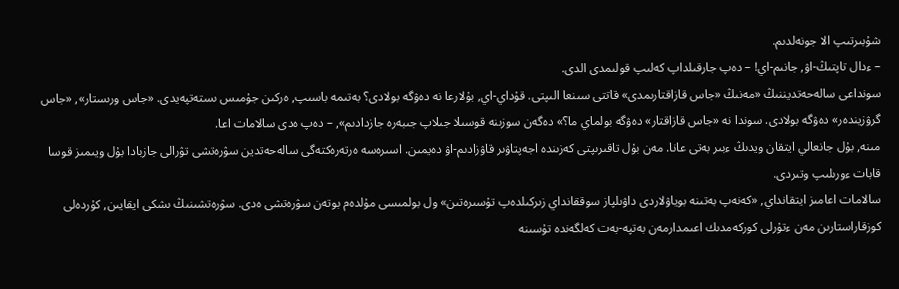شۇبىرتىپ الا جونەلدىم.
– ءدال تاپتىڭ-اۋ, جانىم-اي! – دەپ جارقىلداپ كەلىپ قولىمدى الدى.
سونداعى سالەحەتديننىڭ «مەنىڭ «جاس قازاقتارىمدى» قاتتى سىنعا الىپتى. قۇداي-اي, بۇلارعا نە دەۋگە بولادى؟ بەتىمە باسىپ, ەركىن جۇمىس ىستەتپەيدى. «جاس ورىستار», «جاس گرۋزيندەر» دەۋگە بولادى. سوندا نە «جاس قازاقتار» دەۋگە بولماي ما؟» دەگەن سوزىنە قوسىلا جىلاپ جىبەرە جازدادىم», – دەپ ەدى سالامات اعا.
مىنە, بۇل جانعالي ايتقان ويدىڭ ءبىر بەتى عانا. مەن بۇل تاقىرىپتى كەزىندە اجەپتاۋىر قاۋزادىم-اۋ دەيمىن. اسىرەسە ەرتەرەكتەگى سالەحەتدين سۋرەتشى تۋرالى جازبادا بۇل ويىمىز قوسا قابات ءورىلىپ وتىردى.
سالامات اعامىز ايتقانداي, «كەنەپ بەتىنە بوياۋلاردى داۋىلپاز سوققانداي زىركىلدەپ تۇسىرەتىن» ول بولمىسى مۇلدەم بوتەن سۋرەتشى ەدى. سۋرەتشىنىڭ ىشكى ايقايىن, كۇردەلى كوزقاراستارىن مەن ءتۇرلى كوركەمدىك اعىمدارمەن بەتپە-بەت كەلگەندە تۇسىنە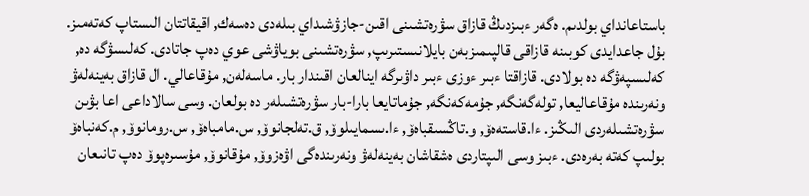باستاعانداي بولدىم. ەگەر ءبىزدىڭ قازاق سۋرەتشىنى اقىن-جازۋشىداي بىلەدى دەسەك, اقيقاتتان الىستاپ كەتەمىز. بۇل جاعدايدى كوبىنە قازاقى قالپىمىزبەن بايلانىستىرىپ, سۋرەتشىنى بوياۋشى عوي دەپ جاتادى. كەلىسۋگە دە, كەلىسپەۋگە دە بولادى. قازاقتا ءبىر ءوزى ءبىر داۋىرگە اينالعان اقىندار بار. ماسەلەن, مۇقاعالي. ال قازاق بەينەلەۋ ونەرىندە مۇقاعاليعا, تولەگەنگە, جۇمەكەنگە, جۇماتايعا بارا-بار سۋرەتشىلەر دە بولعان. وسى سالاداعى اعا بۋىن سۋرەتشىلەردى الىڭىز. ءا.قاستەەۆ, و.تاڭسىقباەۆ, ءا.ىسمايىلوۆ, ق.تەلجانوۆ, س.مامباەۆ, س.رومانوۆ, م.كەنباەۆ بولىپ كەتە بەرەدى. ءبىز وسى الىپتاردى ەشقاشان بەينەلەۋ ونەرىندەگى اۋەزوۆ, مۇقانوۆ, مۇسىرەپوۆ دەپ تانىعان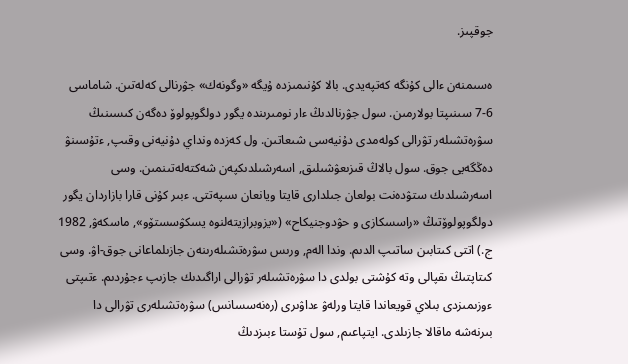جوقپىز.

ەسىمنەن ءالى كۇنگە كەتپەيدى. بالا كۇنىمىزدە ۇيگە «وگونەك» جۋرنالى كەلەتىن. شاماسى 6-7 سىنىپتا بولارمىن. سول جۋرنالدىڭ ءار نومىرىندە يگور دولگوپولوۆ دەگەن كىسىنىڭ سۋرەتشىلەر تۋرالى كولەمدى دۇنيەسى شىعاتىن. ول كەزدە ونداي دۇنيەنى وقىپ, ءتۇسىنۋ دەڭگەيى جوق. سول بالاڭ قىزىعۋشىلىق, اسەرشىلدىكپەن شەكتەلەتىنمىن. وسى اسەرشىلدىك ستۋدەنت بولعان جىلدارى قايتا ويانعان ىسپەتتى. ءبىر كۇنى قارا بازاردان يگور دولگوپولوۆتىڭ «راسسكازى و حۋدوجنيكاح» («يزوبرازيتەلنوە يسكۋسستۆو», ماسكەۋ, 1982 ج.) اتتى كىتابىن ساتىپ الدىم. وندا الەم, ورىس سۋرەتشىلەرىنەن جازىلماعانى جوق-اۋ. وسى كىتاپتىڭ ىقپالى وتە كۇشتى بولدى دا سۋرەتشىلەر تۋرالى اراگىدىك جازىپ ءجۇردىم. ءتىپتى ءوزىمىزدى بىلاي قويعاندا قايتا ورلەۋ ءداۋىرى (رەنەسسانس) سۋرەتشىلەرى تۋرالى دا بىرنەشە ماقالا جازىلدى. ايتپاعىم, سول تۇستا ءبىزدىڭ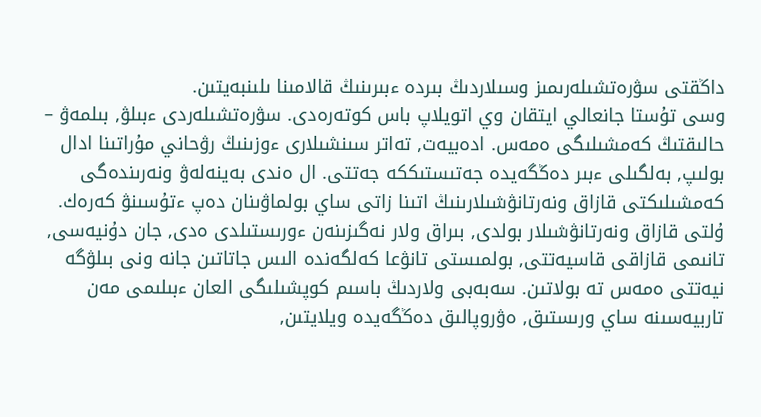داڭقتى سۋرەتشىلەرىمىز وسىلاردىڭ بىردە ءبىرىنىڭ قالامىنا ىلىنبەيتىن.
وسى تۇستا جانعالي ايتقان وي اتويلاپ باس كوتەرەدى. سۋرەتشىلەردى ءبىلۋ, بىلمەۋ – حالىقتىڭ كەمشىلىگى ەمەس. ادەبيەت, تەاتر سىنشىلارى ءوزىنىڭ رۋحاني مۇراتىنا ادال بولىپ, بەلگىلى ءبىر دەڭگەيدە جەتىستىككە جەتتى. ال ەندى بەينەلەۋ ونەرىندەگى كەمشىلىكتى قازاق ونەرتانۋشىلارىنىڭ اتىنا زاتى ساي بولماۋىنان دەپ ءتۇسىنۋ كەرەك. ۇلتى قازاق ونەرتانۋشىلار بولدى, بىراق ولار نەگىزىنەن ءورىستىلدى ەدى, جان دۇنيەسى, تانىمى قازاقى قاسيەتتى, بولمىستى تانۋعا كەلگەندە الىس جاتاتىن جانە ونى بىلۋگە نيەتتى ەمەس تە بولاتىن. سەبەبى ولاردىڭ باسىم كوپشىلىگى العان ءبىلىمى مەن تاربيەسىنە ساي ورىستىق, ەۋروپالىق دەڭگەيدە ويلايتىن,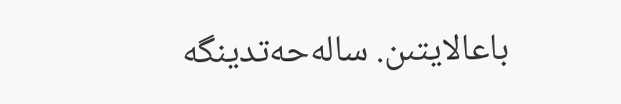باعالايتىن. سالەحەتدينگە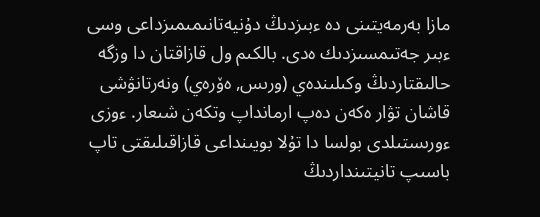مازا بەرمەيتىنى دە ءبىزدىڭ دۇنيەتانىمىمىزداعى وسى ءبىر جەتىمسىزدىك ەدى. بالكىم ول قازاقتان دا وزگە حالىقتاردىڭ وكىلىندەي (ورىس, ەۆرەي) ونەرتانۋشى قاشان تۋار ەكەن دەپ ارمانداپ وتكەن شىعار. ءوزى ءورىستىلدى بولسا دا تۇلا بويىنداعى قازاقىلىقتى تاپ باسىپ تانيتىنداردىڭ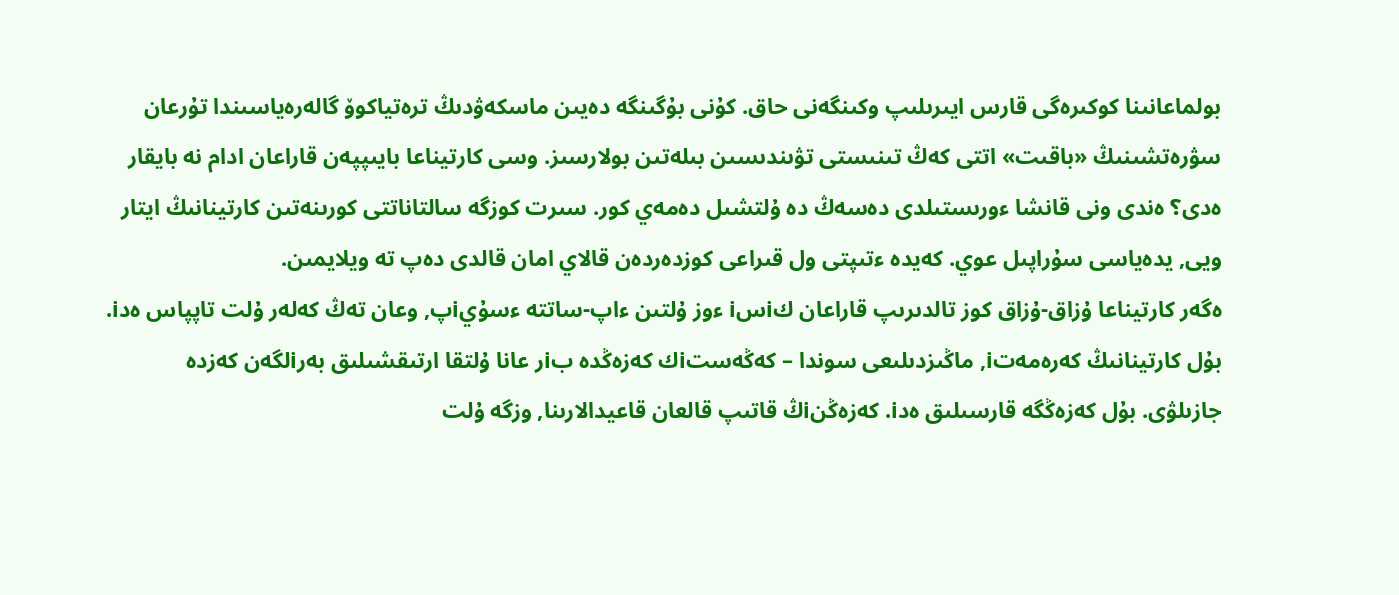بولماعانىنا كوكىرەگى قارس ايىرىلىپ وكىنگەنى حاق. كۇنى بۇگىنگە دەيىن ماسكەۋدىڭ ترەتياكوۆ گالەرەياسىندا تۇرعان سۋرەتشىنىڭ «باقىت» اتتى كەڭ تىنىستى تۋىندىسىن بىلەتىن بولارسىز. وسى كارتيناعا بايىپپەن قاراعان ادام نە بايقار ەدى؟ ەندى ونى قانشا ءورىستىلدى دەسەڭ دە ۇلتشىل دەمەي كور. سىرت كوزگە سالتاناتتى كورىنەتىن كارتينانىڭ ايتار ويى, يدەياسى سۇراپىل عوي. كەيدە ءتىپتى ول قىراعى كوزدەردەن قالاي امان قالدى دەپ تە ويلايمىن.
ەگەر كارتيناعا ۇزاق-ۇزاق كوز تالدىرىپ قاراعان كiسi ءوز ۇلتىن ءاپ-ساتتە ءسۇيiپ, وعان تەڭ كەلەر ۇلت تاپپاس ەدi. بۇل كارتينانىڭ كەرەمەتi, ماڭىزدىلىعى سوندا – كەڭەستiك كەزەڭدە بiر عانا ۇلتقا ارتىقشىلىق بەرiلگەن كەزدە جازىلۋى. بۇل كەزەڭگە قارسىلىق ەدi. كەزەڭنiڭ قاتىپ قالعان قاعيدالارىنا, وزگە ۇلت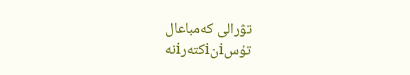تۋرالى كەمباعال تۇسiنiكتەرiنە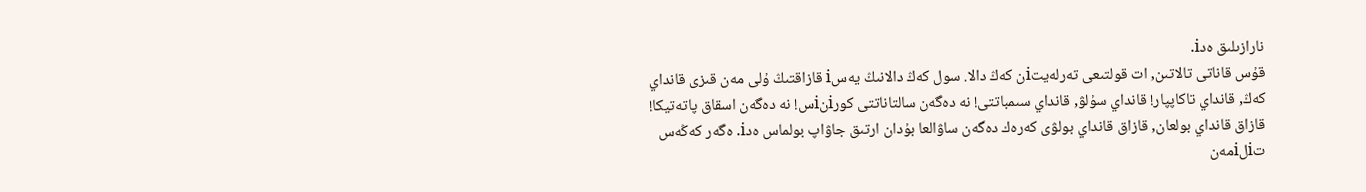نارازىلىق ەدi.
قۇس قاناتى تالاتىن, ات قولتىعى تەرلەيتiن كەڭ دالا. سول كەڭ دالانىڭ يەسi قازاقتىڭ ۇلى مەن قىزى قانداي كەڭ, قانداي تاكاپپار! قانداي سۇلۋ, قانداي سىمباتتى! نە دەگەن سالتاناتتى كورiنiس! نە دەگەن اسقاق پاتەتيكا! قازاق قانداي بولعان, قازاق قانداي بولۋى كەرەك دەگەن ساۋالعا بۇدان ارتىق جاۋاپ بولماس ەدi. ەگەر كەڭەس تiلiمەن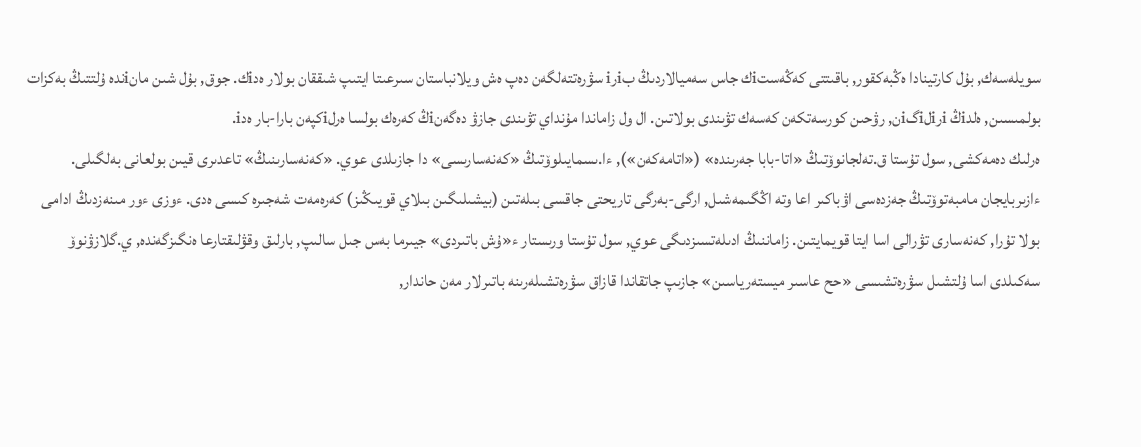سويلەسەك, بۇل كارتينادا ەڭبەكقور, باقىتتى كەڭەستiك جاس سەميالاردىڭ بiرi سۋرەتتەلگەن دەپ ەش ويلانباستان سىرعىتا ايتىپ شىققان بولار ەدiك. جوق, بۇل شىن مانiندە ۇلتتىڭ بەكزات بولمىسىن, ەلدiڭ iرiلiگiن, رۋحىن كورسەتكەن كەسەك تۋىندى بولاتىن. ال ول زاماندا مۇنداي تۋىندى جازۋ دەگەنiڭ كەرەك بولسا ەرلiكپەن بارا-بار ەدi.
ەرلىك دەمەكشى, سول تۇستا ق.تەلجانوۆتىڭ «اتا-بابا جەرىندە» («اتامەكەن»), ءا.ىسمايىلوۆتىڭ «كەنەسارىسى» دا جازىلدى عوي. «كەنەسارىنىڭ» تاعدىرى قيىن بولعانى بەلگىلى.
ءازىربايجان مامبەتوۆتىڭ جەزدەسى اۋباكىر اعا وتە اڭگىمەشىل, ارگى-بەرگى تاريحتى جاقسى بىلەتىن (بيشىلىگىن بىلاي قويىڭىز) كەرەمەت شەجىرە كىسى ەدى. ءوزى ءور مىنەزدىڭ ادامى بولا تۇرا, كەنەسارى تۋرالى اسا ايتا قويمايتىن. زاماننىڭ ادىلەتسىزدىگى عوي, سول تۇستا ورىستار ء«ۇش باتىردى» جيىرما بەس جىل سالىپ, بارلىق وقۋلىقتارعا ەنگىزگەندە, ي.گلازۋنوۆ سەكىلدى اسا ۇلتشىل سۋرەتشىسى «حح عاسىر ميستەرياسىن» جازىپ جاتقاندا قازاق سۋرەتشىلەرىنە باتىرلار مەن حاندار,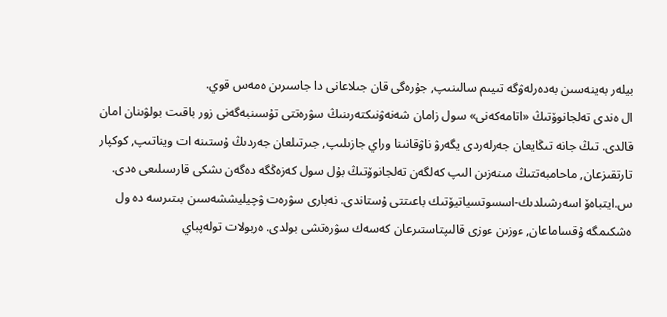بيلەر بەينەسىن بەدەرلەۋگە تىيىم سالىنىپ, جۇرەگى قان جىلاعانى دا جاسىرىن ەمەس قوي.
ال ەندى تەلجانوۆتىڭ «اتامەكەنى» سول زامان شەنەۋنىكتەرىنىڭ سۋرەتتى تۇسىنبەگەنى زور باقىت بولۋىنان امان قالدى. تىڭ جانە تىڭايعان جەرلەردى يگەرۋ ناۋقانىنا وراي جازىلىپ, جىرتىلعان جەردىڭ ۇستىنە ات ويناتىپ, كوكپار تارتقىزعان, ماحامبەتتىڭ مىنەزىن الىپ كەلگەن تەلجانوۆتىڭ بۇل سول كەزەڭگە دەگەن ىشكى قارسىلىعى ەدى.
س.ايتباەۆ اسەرشىلدىك-اسسوتسياتيۆتىك باعىتتى ۇستاندى. نەبارى سۋرەت ۋچيليششەسىن بىتىرسە دە ول ەشكىمگە ۇقساماعان, ءوزىن ءوزى قالىپتاستىرعان كەسەك سۋرەتشى بولدى. ەربولات تولەپباي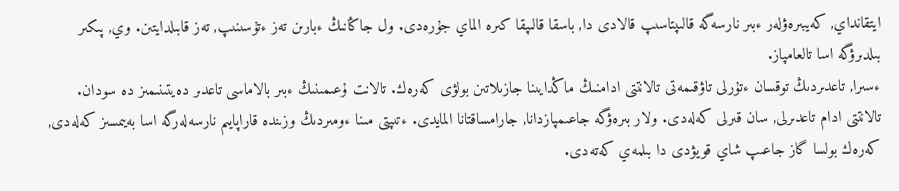ايتقانداي, كەيبىرەۋلەر ءبىر نارسەگە قالىپتاسىپ قالادى دا, باسقا قالىپقا كىرە الماي جۇرەدى. ول جاڭانىڭ ءبارىن تەز ءتۇسىنىپ, تەز قابىلدايتىن. وي, پىكىر بىلدىرۋگە اسا تالعامپاز.
ءسىرا, تاعدىردىڭ توقسان ءتۇرلى تاۋقىمەتى تالانتتى ادامنىڭ ماڭدايىنا جازىلاتىن بولۋى كەرەك. تالانت ۇعىمىنىڭ ءبىر بالاماسى تاعدىر دەيتىنىمىز دە سودان. تالانتتى ادام تاعدىرلى, سان قىرلى كەلەدى. ولار بىرەۋگە جاعىمپازدانا, جارامساقتانا المايدى. ءتىپتى مىنا ءومىردىڭ وزىندە قاراپايىم نارسەلەرگە اسا بەيىمسىز كەلەدى, كەرەك بولسا گاز جاعىپ شاي قويۋدى دا بىلمەي كەتەدى.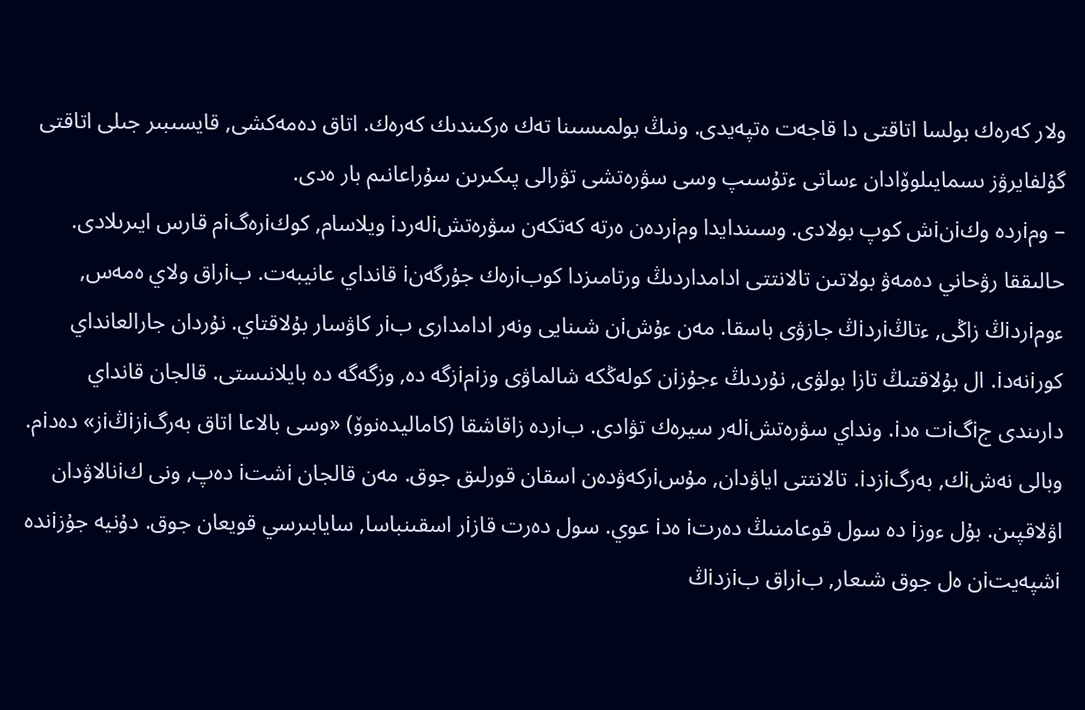ولار كەرەك بولسا اتاقتى دا قاجەت ەتپەيدى. ونىڭ بولمىسىنا تەك ەركىندىك كەرەك. اتاق دەمەكشى, قايسىبىر جىلى اتاقتى گۇلفايرۋز ىسمايىلوۆادان ءساتى ءتۇسىپ وسى سۋرەتشى تۋرالى پىكىرىن سۇراعانىم بار ەدى.
– ومiردە وكiنiش كوپ بولادى. وسىندايدا ومiردەن ەرتە كەتكەن سۋرەتشiلەردi ويلاسام, كوكiرەگiم قارس ايىرىلادى. حالىققا رۋحاني دەمەۋ بولاتىن تالانتتى ادامداردىڭ ورتامىزدا كوبiرەك جۇرگەنi قانداي عانيبەت. بiراق ولاي ەمەس, ءومiردiڭ زاڭى, ءتاڭiردiڭ جازۋى باسقا. مەن ءۇشiن شىنايى ونەر ادامدارى بiر كاۋسار بۇلاقتاي. نۇردان جارالعانداي كورiنەدi. ال بۇلاقتىڭ تازا بولۋى, نۇردىڭ ءجۇزiن كولەڭكە شالماۋى وزiمiزگە دە, وزگەگە دە بايلانىستى. قالجان قانداي دارىندى جiگiت ەدi. ونداي سۋرەتشiلەر سيرەك تۋادى. بiردە زاقاشقا (كاماليدەنوۆ) «وسى بالاعا اتاق بەرگiزiڭiز» دەدiم. وبالى نەشiك, بەرگiزدi. تالانتتى اياۋدان, مۇسiركەۋدەن اسقان قورلىق جوق. مەن قالجان iشتi دەپ, ونى كiنالاۋدان اۋلاقپىن. بۇل ءوزi دە سول قوعامنىڭ دەرتi ەدi عوي. سول دەرت قازiر اسقىنباسا, سايابىرسي قويعان جوق. دۇنيە جۇزiندە iشپەيتiن ەل جوق شىعار, بiراق بiزدiڭ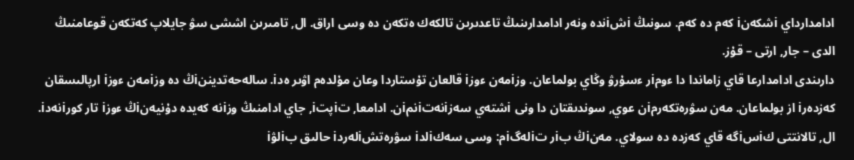ادامدارداي iشكەنi كەم دە كەم. سونىڭ iشiندە ونەر ادامدارىنىڭ تاعدىرىن تالكەك ەتكەن دە وسى اراق. ال, تامىرىن اششى سۋ جايلاپ كەتكەن قوعامنىڭ الدى – جار, ارتى – قۇز.
دارىندى ادامدارعا قاي زاماندا دا ءومiر ءسۇرۋ وڭاي بولماعان. وزiمەن ءوزi قالعان تۇستاردا وعان مۇلدەم اۋىر ەدi. سالەحەتديننiڭ دە وزiمەن ءوزi ارپالىسقان كەزدەرi از بولماعان. مەن سۋرەتكەرمiن عوي, سوندىقتان دا ونى iشتەي سەزiنەتiنمiن. ادامعا, تiپتi, جاي ادامنىڭ وزiنە كەيدە دۇنيەنiڭ ءوزi تار كورiنەدi. ال, تالانتتى كiسiگە قاي كەزدە دە سولاي. مەنiڭ بiر تiلەگiم: وسى سەكiلدi سۋرەتشiلەردi حالىق بiلۋi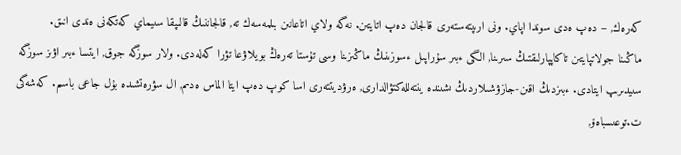كەرەك, – دەپ ەدى سوندا اپاي. ونى ارىپتەستەرى قالجان دەپ اتايتىن. نەگە ولاي اتاعانىن بىلمەسەك تە, قالجاننىڭ قالىپقا سىيماي كەتكەنى ەندى انىق.
ماڭىنا جولاتپايتىن تاكاپپارلىقتىڭ سىرىنا, الگى ءبىر سۇراپىل ءسوزىنىڭ ماڭىزىنا وسى تۇستا تەرەڭ بويلاۋعا تۋرا كەلەدى. ولار سوزگە جوق, ايتسا ءبىر اۋىز سوزگە سىيدىرىپ ايتادى. ءبىزدىڭ اقىن-جازۋشىلاردىڭ ىشىندە ينتەللەكتۋالدارى, ەرۋديتتەرى اسا كوپ دەپ ايتا الماس ەدىم, ال سۋرەتشىدە بۇل جاعى باسىم. كەشەگى ت.توعىسباەۆ,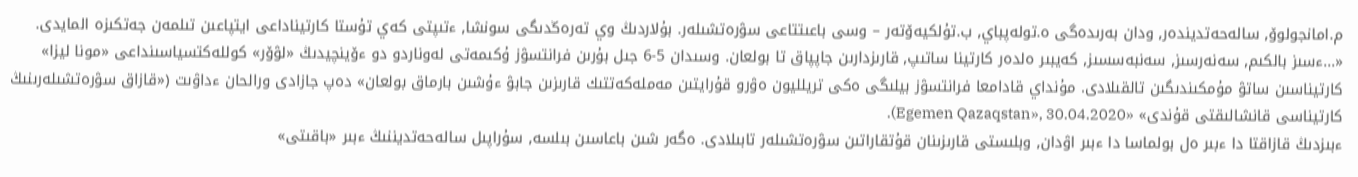م.امانجولوۆ, سالەحەتديندەر, ودان بەرىدەگى ە.تولەپباي, ب.تۇلكيەۆتەر – وسى باعىتتاعى سۋرەتشىلەر. بۇلاردىڭ وي تەرەڭدىگى سونشا, ءتىپتى كەي تۇستا كارتيناداعى ايتپاعىن تىلمەن جەتكىزە المايدى.
«...ءسىز بالكىم, سەنەرسىز, سەنبەسسىز, كەيبىر ەلدەر كارتينا ساتىپ, قارىزدارىن جاپپاق تا بولعان. وسىدان 5-6 جىل بۇرىن فرانتسۋز ۇكىمەتى لەوناردو دو ءۆينچيدىڭ «لۋۆر» كوللەكتسياسىنداعى «مونا ليزا» كارتيناسىن ساتۋ مۇمكىندىگىن تالقىلادى. مۇنداي قادامعا فرانتسۋز بيلىگى ەكى تريلليون ەۋرو قۇرايتىن مەملەكەتتىك قارىزىن جابۋ ءۇشىن بارماق بولعان» دەپ جازادى ورالحان ءداۋىت («قازاق سۋرەتشىلەرىنىڭ كارتيناسى قانشالىقتى قۇندى» «Egemen Qazaqstan», 30.04.2020).
ءبىزدىڭ قازاقتا دا ءبىر ەل بولماسا دا ءبىر اۋدان, وبلىستى قارىزىنان قۇتقاراتىن سۋرەتشىلەر تابىلادى. ەگەر شىن باعاسىن بىلسە, سۇراپىل سالەحەتديننىڭ ءبىر «باقىتى»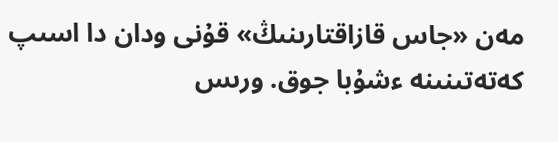مەن «جاس قازاقتارىنىڭ» قۇنى ودان دا اسىپ كەتەتىنىنە ءشۇبا جوق. ورىس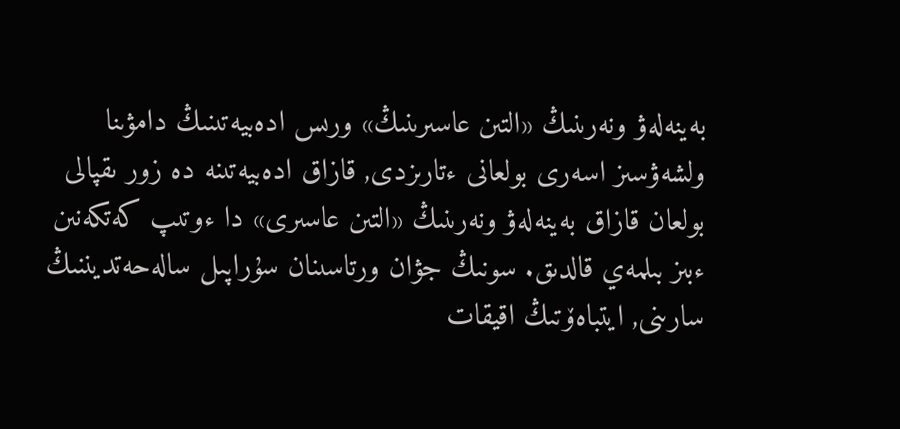بەينەلەۋ ونەرىنىڭ «التىن عاسىرىنىڭ» ورىس ادەبيەتىنىڭ دامۋىنا ولشەۋسىز اسەرى بولعانى ءتارىزدى, قازاق ادەبيەتىنە دە زور ىقپالى بولعان قازاق بەينەلەۋ ونەرىنىڭ «التىن عاسىرى» دا ءوتىپ كەتكەنىن ءبىز بىلمەي قالدىق. سونىڭ جۋان ورتاسىنان سۇراپىل سالەحەتديننىڭ سارىنى, ايتباەۆتىڭ اقيقات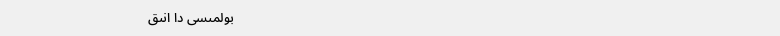بولمىسى دا انىق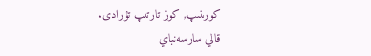كورىنىپ, كوز تارتىپ تۇرادى.
قالي سارسەنباي